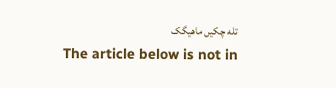تله چکیں ماهیگک
The article below is not in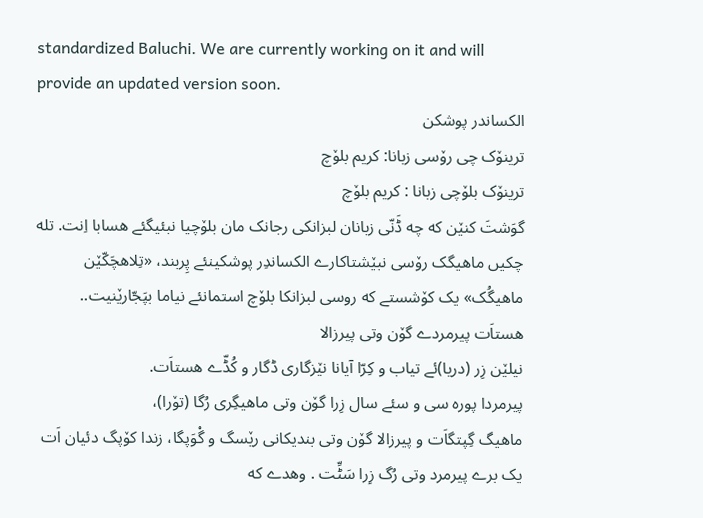standardized Baluchi. We are currently working on it and will provide an updated version soon.
الکساندر پوشکن
ترینۆک چی رۆسی زبانا: کریم بلۆچ
ترینۆک بلۆچی زبانا : کریم بلۆچ
گوَشتَ کنێن که چه ڈَنّی زبانان لبزانکی رجانک مان بلۆچیا نبئیگئے هسابا اِنت. تله چکیں ماهیگک رۆسی نبێشتاکارے الکساندِر پوشکینئے پِربند، «تِلاهچَکّێن ماهیگُک» یک کۆشستے که روسی لبزانکا بلۆچ استمانئے نیاما بپَجّارێنیت..
هستاَت پیرمردے گۆن وتی پیرزالا
نیلێن زِر (دریا)ئے تیاب و کِرّا آیانا نێزگاری ڈگار و کُڈّے هستاَت.
پیرمردا پوره سی و سئے سال زِرا گۆن وتی ماهیگِری رُگا (تۆرا)،
ماهیگ گِپتگاَت و پیرزالا گۆن وتی بندیکانی رێسگ و گْوَپگا، زندا کۆپگ دئیان اَت
یک برے پیرمرد وتی رُگ زِرا سَٹِّت . وهدے که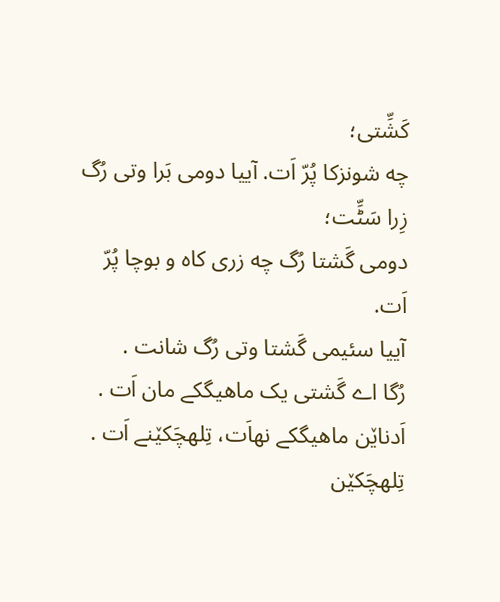کَشِّتی؛
چه شونزکا پُرّ اَت. آییا دومی بَرا وتی رُگ زِرا سَٹِّت؛
دومی گَشتا رُگ چه زری کاه و بوچا پُرّ اَت.
آییا سئیمی گَشتا وتی رُگ شانت .
رُگا اے گَشتی یک ماهیگکے مان اَت .
اَدناێن ماهیگکے نهاَت، تِلهچَکێنے اَت .
تِلهچَکێن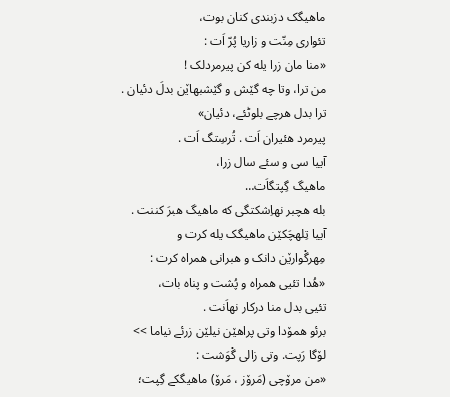ماهیگک دزبندی کنان بوت،
تئواری مِنّت و زاریا پُرّ اَت :
«منا مان زرا یله کن پیرمردلک !
من ترا، وتا چه گێش و گێشبهاێن بدلَ دئیان .
ترا بدل هرچے بلوٹئے، دئیان»
پیرمرد هئیران اَت . تُرسِتگ اَت .
آییا سی و سئے سال زرا،
ماهیگ گِپتگاَت…
بله هچبر نهاِشکتگی که ماهیگ هبرَ کننت .
آییا تِلهچَکێن ماهیگک یله کرت و
مِهرگْوارێن دانک و هبرانی همراه کرت :
«هُدا تئیی همراه و پُشت و پناه بات،
تئیی بدل منا درکار نهاَنت .
برئو همۆدا وتی پراهێن نیلێن زرئے نیاما >>
لۆگا رَپت. وتی زالی گْوَشت :
«من مرۆچی (مَرۆز ، مَرۆ) ماهیگکے گِپت؛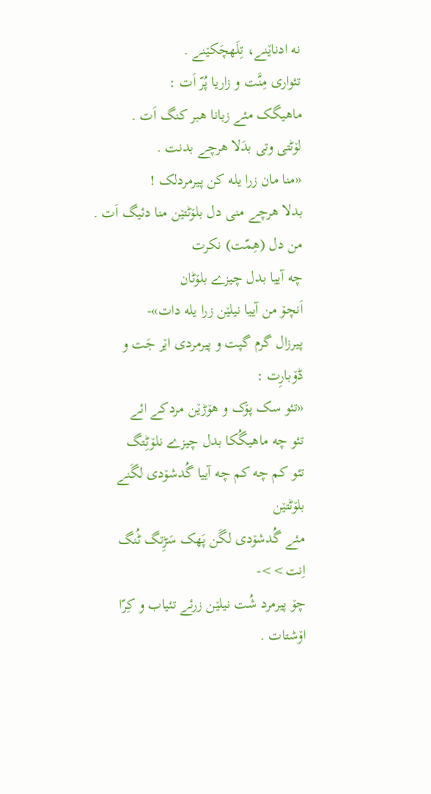نه ادناێنے، تِلَهچَکێنے .
تئواری مِنَّت و زاریا پُرّ اَت :
ماهیگک مئے زبانا هبر کنگ اَت .
لۆٹتی وتی بدَلا هرچے بدنت .
«منا مان زرا یله کن پیرمردلک !
بدلا هرچے منی دل بلۆٹتێن منا دئیگ اَت .
من دل (هِمّت) نکرت
چه آییا بدل چیزے بلۆٹان
اَنچۆ من آییا نیلێن زرا یله دات»-
پیرزال گرم گپت و پیرمردی اێر جَت و ڈۆبارِت :
«تئو سک پۆک و هۆڑێن مردکے ائے
تئو چه ماهیگُکا بدل چیزے نلۆٹِتگ
تئو کم چه کم چه آییا گُدشۆدی لگَنے بلۆٹتێن
مئے گُدشۆدی لگَن پَهک سَڑِتگ ٹُنگ اِنت>>-
چۆ پیرمرد شُت نیلێن زرئے تئیاب و کِرّا اۆشتات .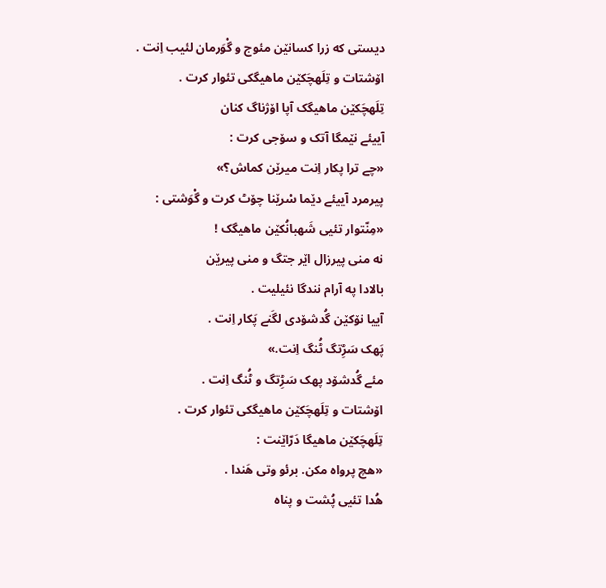دیستی که زرا کسانێن مئوج و گْوَرمان لئیب اِنت .
اۆشتات و تِلَهچَکێن ماهیگکی تئوار کرت .
تِلَهچَکێن ماهیگک آپا اۆژناگ کنان
آییئے نێمگا آتک و سۆجی کرت :
«چے ترا پکار اِنت میرێن کماش؟»
پیرمرد آییئے دێما سْرێنا چۆٹ کرت و گْوَشتی :
«مِنّتوار تئیی شَهبانُکێن ماهیگک !
نه منی پیرزال اێر جتگ و منی پیرێن
بالادا په آرام نندگا نئیلیت .
آییا نۆکێن گُدشۆدی لگَنے پَکار اِنت .
پَهک سَڑِتگ ٹُنگ اِنت.»
مئے گُدشۆد پهک سَڑِتگ و ٹُنگ اِنت .
اۆشتات و تِلَهچَکێن ماهیگکی تئوار کرت .
تِلَهچَکێن ماهیگا دَرّاێنت :
«هچ پرواه مکن. برئو وتی هَندا .
هُدا تئیی پُشت و پناه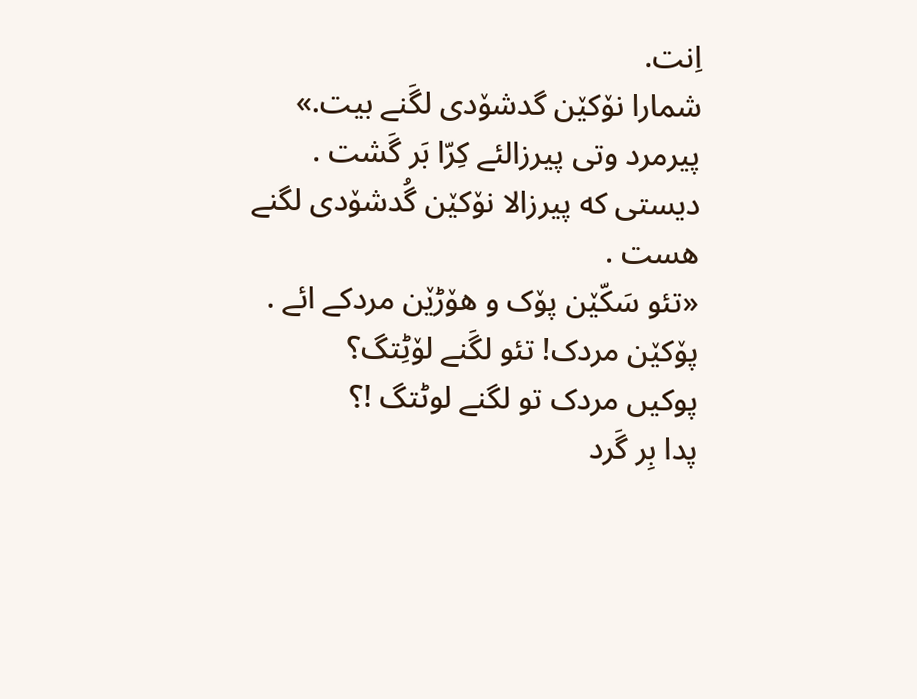اِنت.
شمارا نۆکێن گدشۆدی لگَنے بیت.»
پیرمرد وتی پیرزالئے کِرّا بَر گَشت .
دیستی که پیرزالا نۆکێن گُدشۆدی لگنے هست .
«تئو سَکّێن پۆک و هۆڑێن مردکے ائے .
پۆکێن مردک! تئو لگَنے لۆٹِتگ؟
پوکیں مردک تو لگنے لوٹتگ !؟
پدا بِر گَرد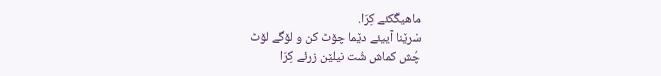ماهیگُکئے کِرّا.
سْرێنا آییئے دێما چۆٹ کن و لۆگے لۆٹ
چُش کماش شُت نیلێن زرئے کِرّا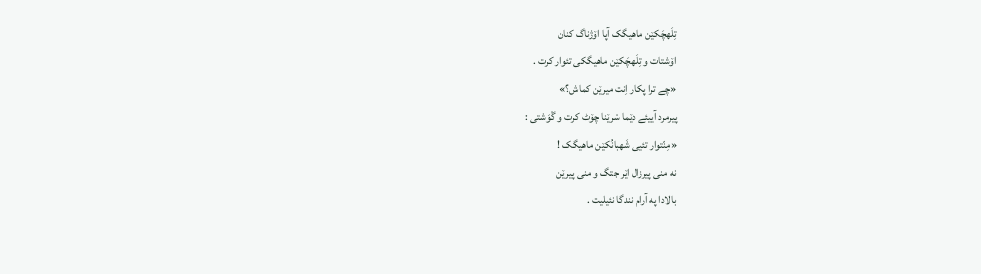تِلَهچَکێن ماهیگک آپا اۆژناگ کنان
اۆشتات و تِلَهچَکێن ماهیگکی تئوار کرت .
«چے ترا پکار اِنت میرێن کماش؟»
پیرمرد آییئے دێما سْرێنا چۆٹ کرت و گْوَشتی :
«مِنّتوار تئیی شَهبانُکێن ماهیگک !
نه منی پیرزال اێر جتگ و منی پیرێن
بالادا په آرام نندگا نئیلیت .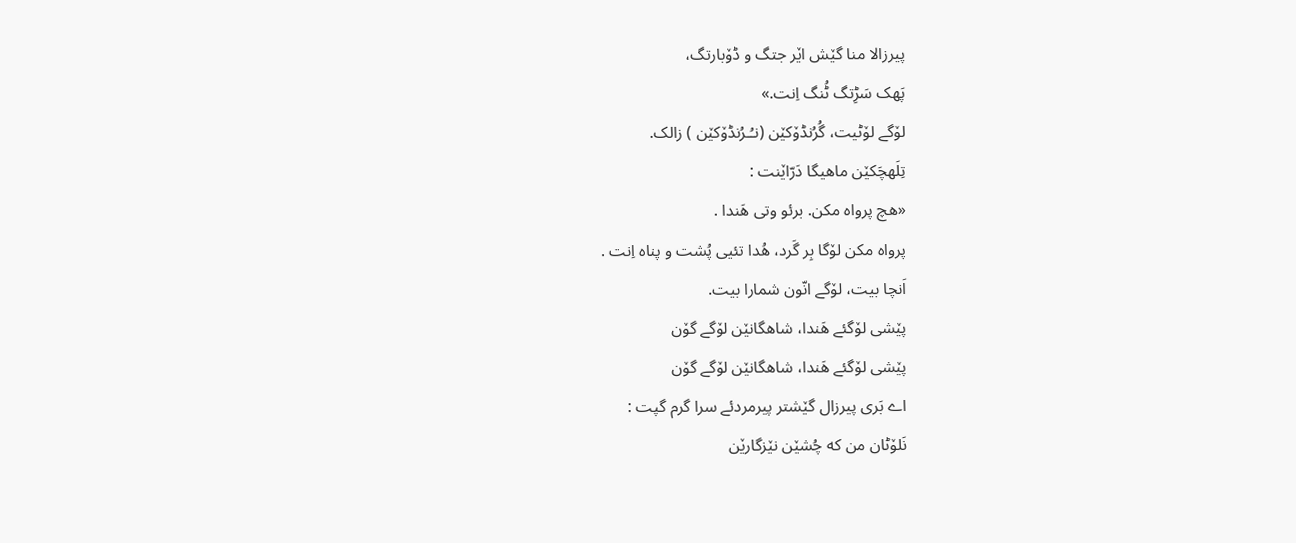پیرزالا منا گێش اێر جتگ و ڈۆبارتگ،
پَهک سَڑِتگ ٹُنگ اِنت.»
لۆگے لۆٹیت، گُرُنڈۆکێن (نـُـرُنڈۆکێن ) زالک.
تِلَهچَکێن ماهیگا دَرّاێنت :
«هچ پرواه مکن. برئو وتی هَندا .
پرواه مکن لۆگا بِر گَرد، هُدا تئیی پُشت و پناه اِنت .
اَنچا بیت، لۆگے انّون شمارا بیت.
پێشی لۆگئے هَندا، شاهگانێن لۆگے گۆن
پێشی لۆگئے هَندا، شاهگانێن لۆگے گۆن
اے بَری پیرزال گێشتر پیرمردئے سرا گرم گپت :
نَلۆٹان من که چُشێن نێزگارێن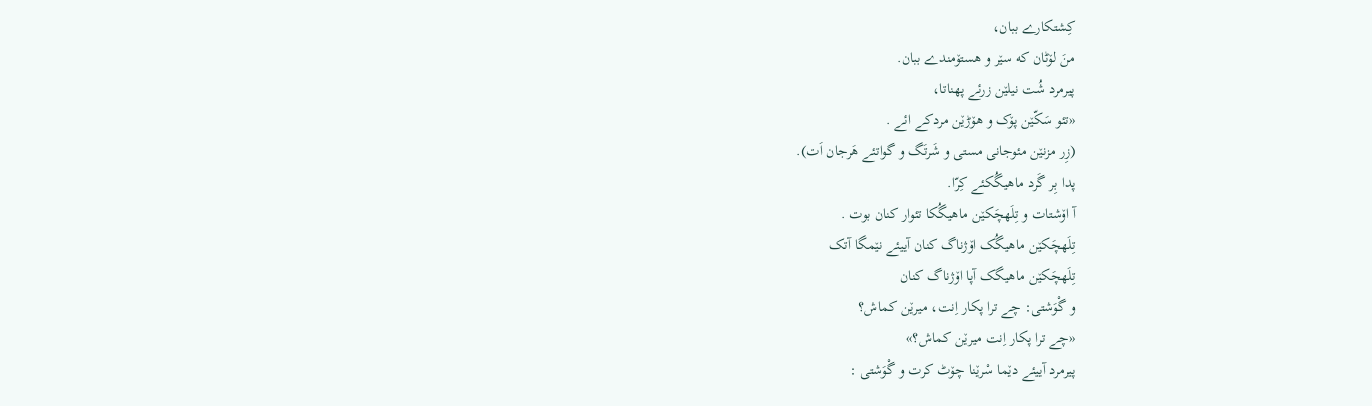کِشتکارے ببان،
منَ لۆٹان که سێر و هستۆمندے ببان.
پیرمرد شُت نیلێن زرئے پهناتا،
«تئو سَکّێن پۆک و هۆڑێن مردکے ائے .
(زِر مزنێن مئوجانی مستی و شَرتَگ و گواتئے هَرجان اَت).
پدا بِر گَرد ماهیگُکئے کِرّا.
آ اۆشتات و تِلَهچَکێن ماهیگُکا تئوار کنان بوت .
تِلَهچَکێن ماهیگُک اۆژناگ کنان آییئے نێمگا آتک
تِلَهچَکێن ماهیگک آپا اۆژناگ کنان
و گْوَشتی: چے ترا پکار اِنت، میرێن کماش؟
«چے ترا پکار اِنت میرێن کماش؟»
پیرمرد آییئے دێما سْرێنا چۆٹ کرت و گْوَشتی :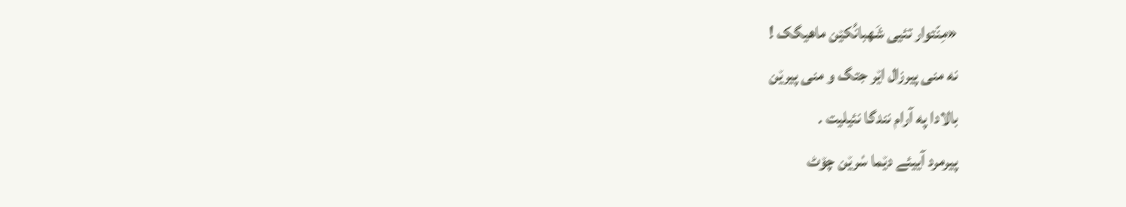«مِنّتوار تئیی شَهبانُکێن ماهیگک !
نه منی پیرزال اێر جتگ و منی پیرێن
بالادا په آرام نندگا نئیلیت .
پیرمرد آییئے دێما سْرێن چۆٹ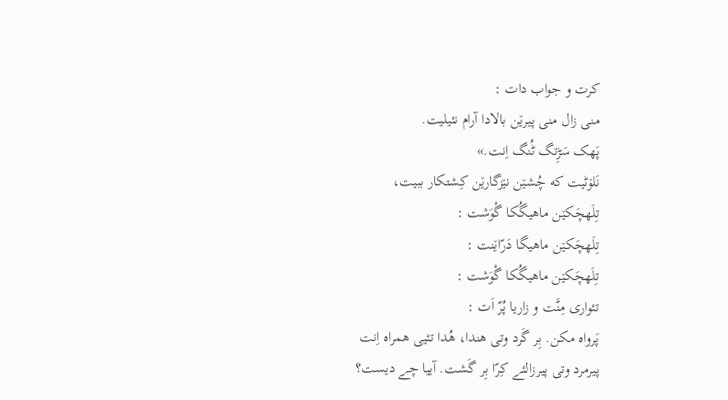کرت و جواب دات :
منی زال منی پیرێن بالادا آرام نئیلیت.
پَهک سَڑِتگ ٹُنگ اِنت.»
نَلۆٹیت که چُشێن نێزگارێن کِشتکار ببیت،
تِلَهچَکێن ماهیگُکا گْوَشت :
تِلَهچَکێن ماهیگا دَرّاێنت :
تِلَهچَکێن ماهیگُکا گْوَشت :
تئواری مِنَّت و زاریا پُرّ اَت :
پَرواه مکن. بِر گَرد وتی هندا، هُدا تئیی همراه اِنت
پیرمرد وتی پیرزالئے کِرّا بِر گَشت. آییا چے دیست؟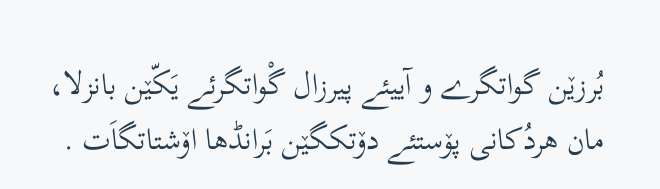بُرزێن گواتگرے و آییئے پیرزال گْواتگرئے یَکّێن بانزلا،
مان هردُکانی پۆستئے دۆتکگێن بَرانڈها اۆشتاتگاَت .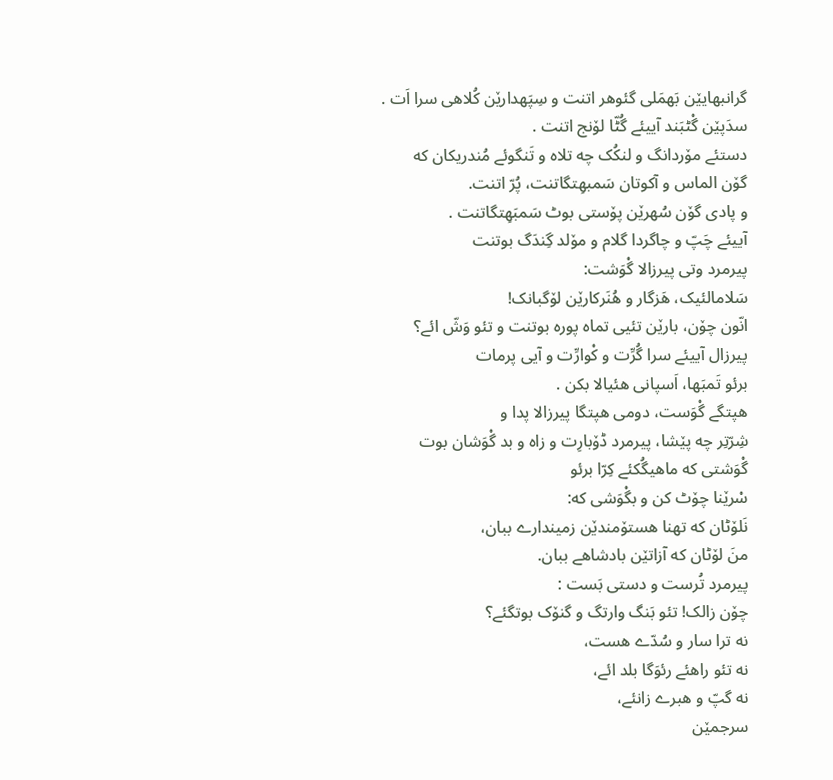گرانبهایێن بَهمَلی گئوهر اتنت و سِپَهدارێن کُلاهی سرا اَت .
سدَپێن گْٹبَند آییئے گُٹّا لۆنج اتنت .
دستئے مۆردانگ و لنکُک چه تلاه و تَنگوئے مُندریکان که
گۆن الماس و آکوتان سَمبهِتگاتنت، پُرّ اتنت.
و پادی گۆن سُهرێن پۆستی بوٹ سَمبَهِتگاتنت .
آییئے چَپّ و چاگردا گلام و مۆلد گِندَگ بوتنت
پیرمرد وتی پیرزالا گْوَشت:
سَلامالئیک، هَزگار و هُنَرکارێن لۆگبانک!
انّون چۆن، بارێن تئیی تماه پوره بوتنت و تئو وَشّ ائے؟
پیرزال آییئے سرا گُرِّت و کْوارِّت و آیی پرمات
برئو تَمبَها، اَسپانی هئیالا بکن .
هپتگے گْوَست، دومی هپتگا پیرزالا پدا و
شِرّتِر چه پێشا، پیرمرد ڈۆبارِت و زاه و بد گْوَشان بوت
گْوَشتی که ماهیگُکئے کِرّا برئو
سْرێنا چۆٹ کن و بگْوَشی که:
نَلۆٹان که تهنا هستۆمندێن زمیندارے ببان،
منَ لۆٹان که آزاتێن بادشاهے ببان.
پیرمرد تُرست و دستی بَست :
چۆن زالک! تئو بَنگ وارتگ و گنۆک بوتگئے؟
نه ترا سار و سُدّے هست،
نه تئو راهئے رئوَگا بلد ائے،
نه گپّ و هبرے زانئے،
سرجمێن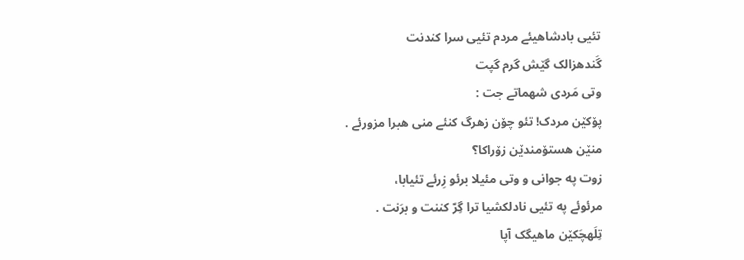تئیی بادشاهیئے مردم تئیی سرا کندنت
گَندهزالک گێش گرم گپت
وتی مَردی شهماتے جت :
پۆکێن مردک! تئو چۆن زهرگ کنئے منی هبرا مزورئے .
منێن هستۆمندێن زۆراکا؟
زوت په جوانی و وتی مئیلا برئو زِرئے تئیابا،
مرئوئے په تئیی نادلکشیا ترا گِرّ کننت و برَنت .
تِلَهچَکێن ماهیگک آپا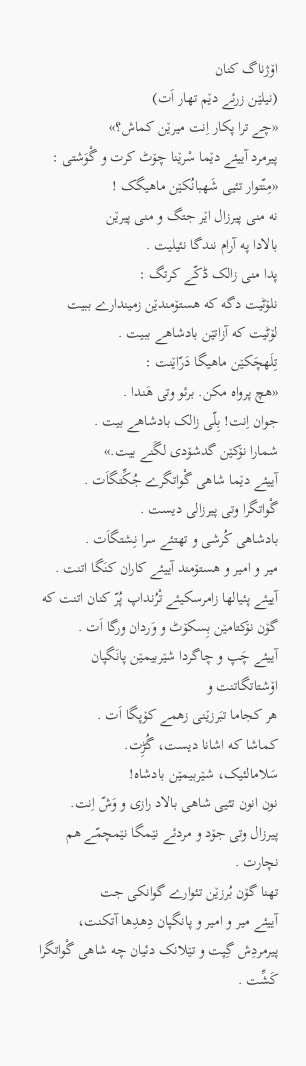اۆژناگ کنان
(نیلێن زرئے دێم تهار اَت)
«چے ترا پکار اِنت میرێن کماش؟»
پیرمرد آییئے دێما سْرێنا چۆٹ کرت و گْوَشتی :
«مِنّتوار تئیی شَهبانُکێن ماهیگک !
نه منی پیرزال اێر جتگ و منی پیرێن
بالادا په آرام نندگا نئیلیت .
پدا منی زالک ڈکّے کرتگ :
نلۆٹیت دگه که هستۆمندێن زمیندارے ببیت
لۆٹیت که آزاتێن بادشاهے ببیت .
تِلَهچَکێن ماهیگا دَرّاێنت :
«هچ پرواه مکن. برئو وتی هَندا .
جوان اِنت! بِلّی زالک بادشاهے بیت .
شمارا نۆکێن گدشۆدی لگَنے بیت.»
آییئے دێما شاهی گْواتگرے جُکِّتگاَت .
گْواتگرا وتی پیرزالی دیست .
بادشاهی کُرشی و تهتئے سرا نِشتگاَت .
میر و امیر و هستۆمند آییئے کاران کنَگا اتنت .
آییئے پئیالها زامرسکیئے تْرُنداپ پُرّ کنان اتنت که
گۆن نۆکتامێن بِسکۆٹ و وَردان ورگا اَت .
آییئے چَپ و چاگردا شێربیمێن پانَگپان اۆشتاتگاتنت و
هر کجاما تبَرزێنی زهمے کۆپگا اَت .
کماشا که اشانا دیست، گُڑِت.
سَلامالئیک، شێربیمێن بادشاه!
نون انون تئیی شاهی بالاد رازی و وَشّ اِنت.
پیرزال وتی جۆد و مردئے نێمگا نێمچمّے هم نچارت .
تهنا گۆن بُرزێن تئوارے گوانکی جت
آییئے میر و امیر و پانگپان دِهدِها آتکنت،
پیرمردِش گِپت و تێلانک دئیان چه شاهی گْواتگرا کَشِّت .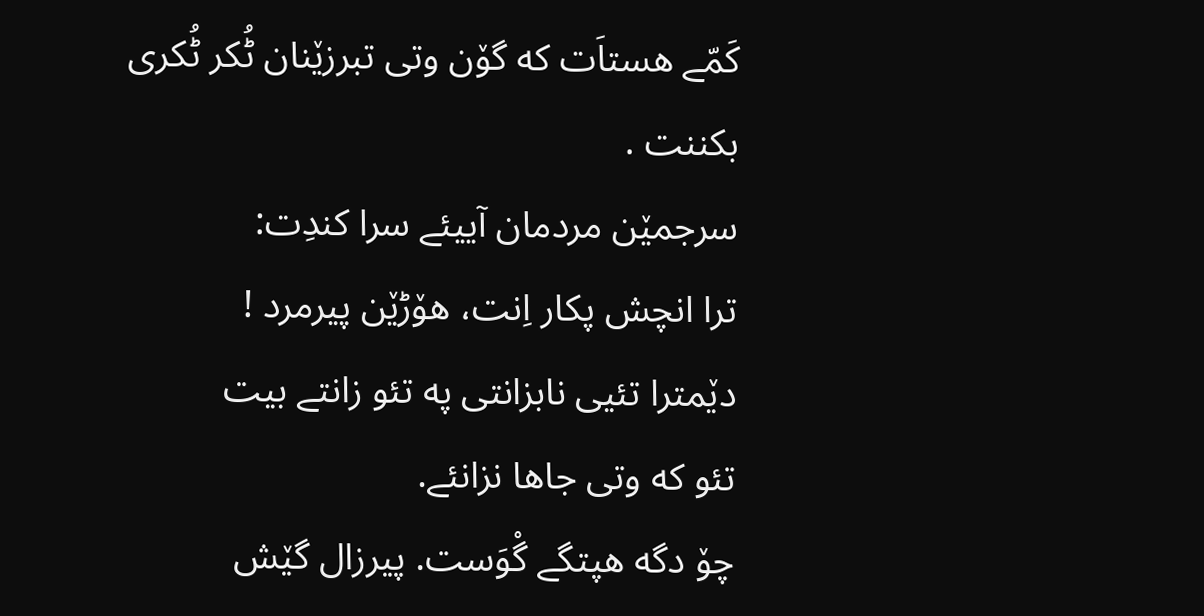کَمّے هستاَت که گۆن وتی تبرزێنان ٹُکر ٹُکری بکننت .
سرجمێن مردمان آییئے سرا کندِت:
ترا انچش پکار اِنت، هۆڑێن پیرمرد !
دێمترا تئیی نابزانتی په تئو زانتے بیت
تئو که وتی جاها نزانئے.
چۆ دگه هپتگے گْوَست. پیرزال گێش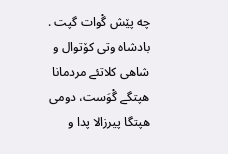چه پێش گْوات گپت .
بادشاه وتی کۆتوال و شاهی کلاتئے مردمانا
هپتگے گْوَست، دومی هپتگا پیرزالا پدا و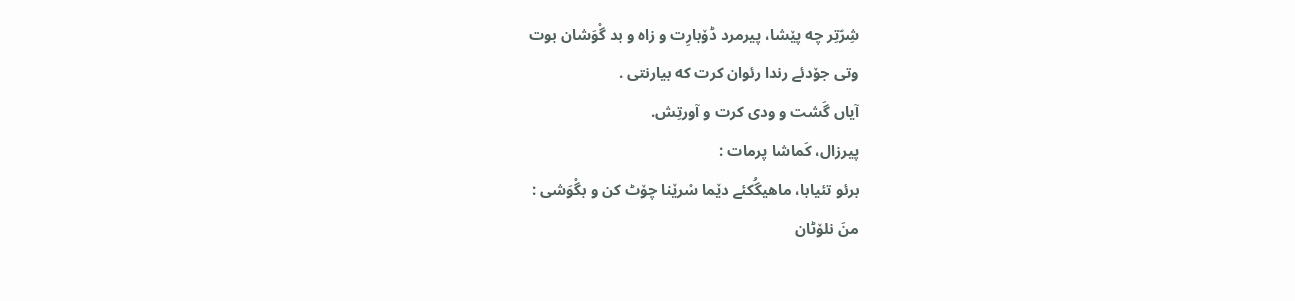شِرّتِر چه پێشا، پیرمرد ڈۆبارِت و زاه و بد گْوَشان بوت
وتی جۆدئے رندا رئوان کرت که بیارنتی .
آیاں گَشت و ودی کرت و آورتِش.
پیرزال، کَماشا پرمات :
برئو تئیابا، ماهیگُکئے دێما سْرێنا چۆٹ کن و بگْوَشی :
منَ نلۆٹان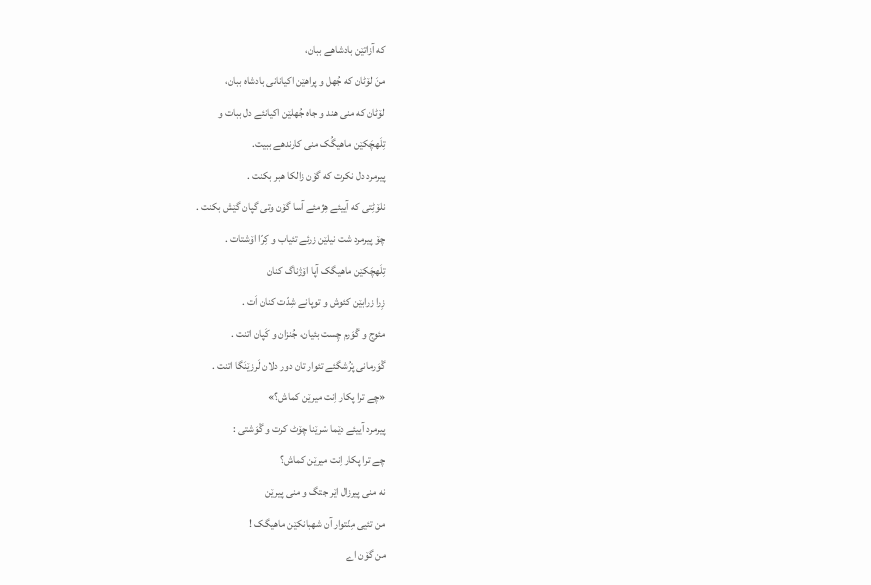که آزاتێن بادشاهے ببان،
منَ لۆٹان که جُهل و پراهێن اکیانانی بادشاه ببان،
لۆٹان که منی هند و جاه جُهلێن اکیانئے دل ببات و
تِلَهچَکێن ماهیگُک منی کارندهے ببیت.
پیرمرد دل نکرت که گۆن زالکا هبر بکنت .
نلۆٹِتی که آییئے هِژمئے آسا گۆن وتی گپان گێش بکنت .
چۆ پیرمرد شت نیلێن زرئے تئیاب و کِرّا اۆشتات .
تِلَهچَکێن ماهیگک آپا اۆژناگ کنان
زِرا زرابێن کئوش و توپانے شِدّت کنان اَت .
مئوج و گْوَرم چِست بئیان، جُنزان و کَپان اتنت .
گْوَرمانی پْرُشگئے تئوار تان دور دلان لَرزێنَگا اتنت .
«چے ترا پکار اِنت میرێن کماش؟»
پیرمرد آییئے دێما سْرێنا چۆٹ کرت و گْوَشتی :
چے ترا پکار اِنت میرێن کماش؟
نه منی پیرزال اێر جتگ و منی پیرێن
من تئیی مِنّتوار آن شهبانکێن ماهیگک !
من گۆن اے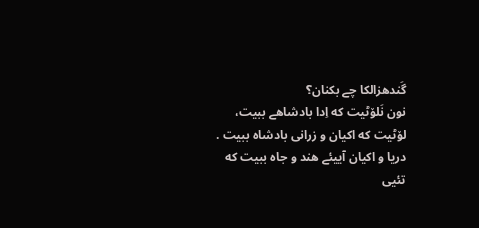گَندهزالکا چے بکنان؟
نون نَلۆٹیت که اِدا بادشاهے ببیت،
لۆٹیت که اکیان و زرانی بادشاه ببیت .
دریا و اکیان آییئے هند و جاه ببیت که
تئیی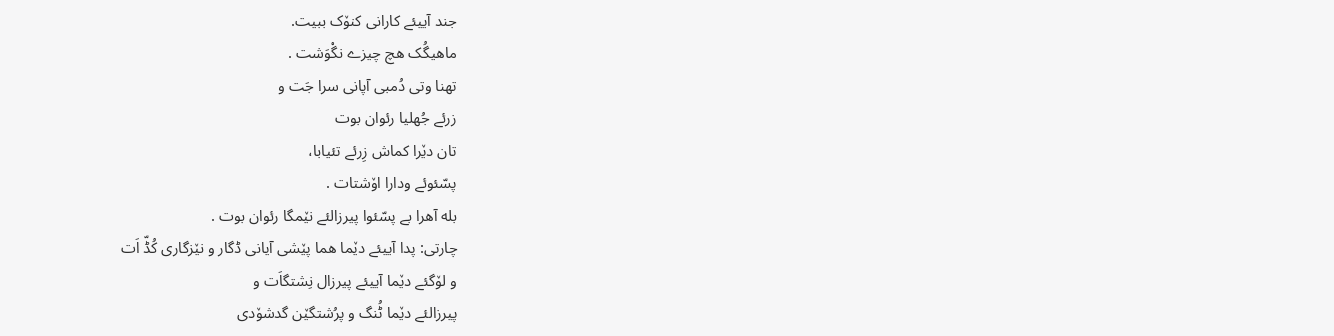جند آییئے کارانی کنۆک ببیت.
ماهیگُک هچ چیزے نگْوَشت .
تهنا وتی دُمبی آپانی سرا جَت و
زرئے جُهلیا رئوان بوت
تان دێرا کماش زِرئے تئیابا،
پسّئوئے ودارا اۆشتات .
بله آهرا بے پسّئوا پیرزالئے نێمگا رئوان بوت .
چارتی: پدا آییئے دێما هما پێشی آیانی ڈگار و نێزگاری کُڈّ اَت
و لۆگئے دێما آییئے پیرزال نِشتگاَت و
پیرزالئے دێما ٹُنگ و پرُشتگێن گدشۆدی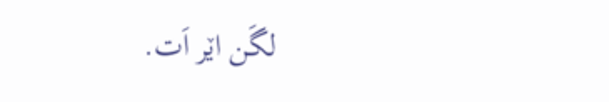لگَن اێر اَت.